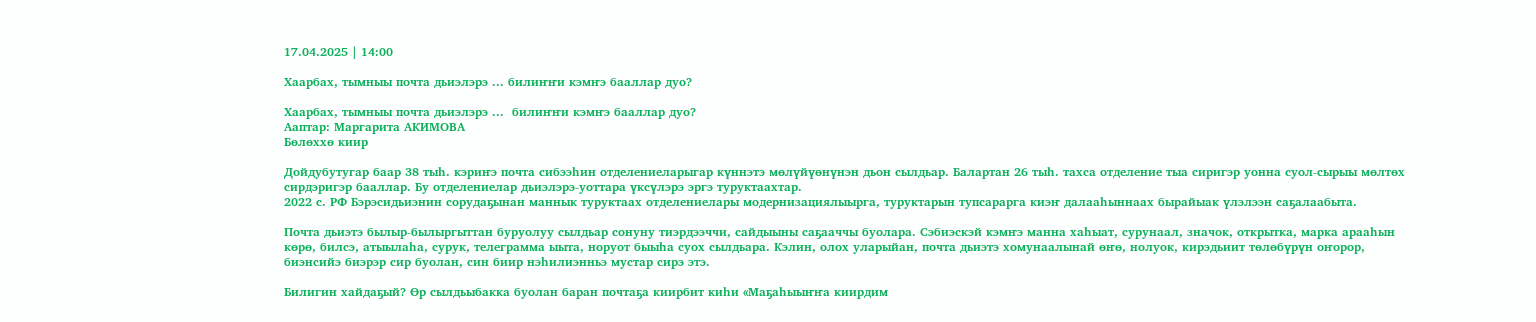17.04.2025 | 14:00

Хаарбах, тымныы почта дьиэлэрэ ... билиҥҥи кэмҥэ бааллар дуо?

Хаарбах, тымныы почта дьиэлэрэ ...  билиҥҥи кэмҥэ бааллар дуо?
Ааптар: Маргарита АКИМОВА
Бөлөххө киир

Дойдубутугар баар 38 тыһ. кэриҥэ почта сибээһин отделениеларыгар күннэтэ мөлүйүөнүнэн дьон сылдьар. Балартан 26 тыһ. тахса отделение тыа сиригэр уонна суол-сырыы мөлтөх сирдэригэр бааллар. Бу отделениелар дьиэлэрэ-уоттара үксүлэрэ эргэ туруктаахтар.
2022 с. РФ Бэрэсидьиэнин сорудаҕынан маннык туруктаах отделениелары модернизациялыырга, туруктарын тупсарарга киэҥ далааһыннаах бырайыак үлэлээн саҕалаабыта.

Почта дьиэтэ былыр-былыргыттан буруолуу сылдьар сонуну тиэрдээччи, сайдыыны саҕааччы буолара. Сэбиэскэй кэмҥэ манна хаһыат, сурунаал, значок, открытка, марка арааһын көрө, билсэ, атыылаһа, сурук, телеграмма ыыта, норуот быыһа суох сылдьара. Кэлин, олох уларыйан, почта дьиэтэ хомунаалынай өҥө, нолуок, кирэдьиит төлөбүрүн оҥорор, биэнсийэ биэрэр сир буолан, син биир нэһилиэнньэ мустар сирэ этэ.

Билигин хайдаҕый? Өр сылдьыбакка буолан баран почтаҕа киирбит киһи «Маҕаһыыҥҥа киирдим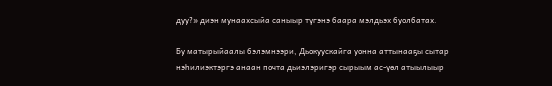дуу?» диэн мунаахсыйа саныыр түгэнэ баара мэлдьэх буолбатах.

Бу матырыйаалы бэлэмнээри, Дьокуускайга уонна аттынааҕы сытар нэһилиэктэргэ анаан почта дьиэлэригэр сырыым ас-үөл атыылыыр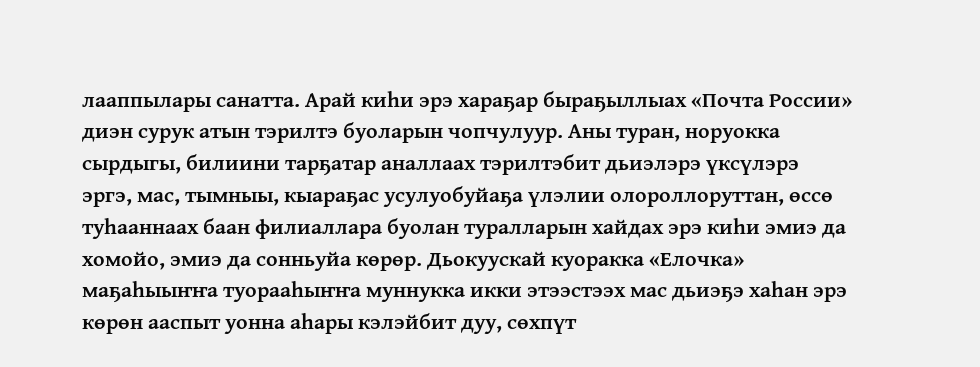лааппылары санатта. Арай киһи эрэ хараҕар быраҕыллыах «Почта России» диэн сурук атын тэрилтэ буоларын чопчулуур. Аны туран, норуокка сырдыгы, билиини тарҕатар аналлаах тэрилтэбит дьиэлэрэ үксүлэрэ эргэ, мас, тымныы, кыараҕас усулуобуйаҕа үлэлии олороллоруттан, өссө туһааннаах баан филиаллара буолан туралларын хайдах эрэ киһи эмиэ да хомойо, эмиэ да сонньуйа көрөр. Дьокуускай куоракка «Елочка» маҕаһыыҥҥа туорааһыҥҥа муннукка икки этээстээх мас дьиэҕэ хаһан эрэ көрөн ааспыт уонна аһары кэлэйбит дуу, сөхпүт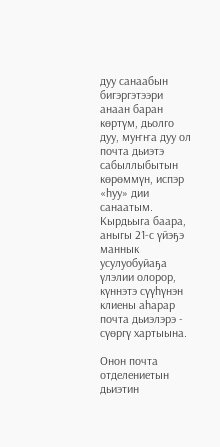дуу санаабын бигэргэтээри анаан баран көртүм, дьолго дуу, муҥҥа дуу ол почта дьиэтэ сабыллыбытын көрөммүн, испэр «һуу» дии санаатым. Кырдьыга баара, аныгы 21-с үйэҕэ маннык усулуобуйаҕа үлэлии олорор, күннэтэ сүүһүнэн клиены аһарар почта дьиэлэрэ - сүөргү хартыына.

Онон почта отделениетын дьиэтин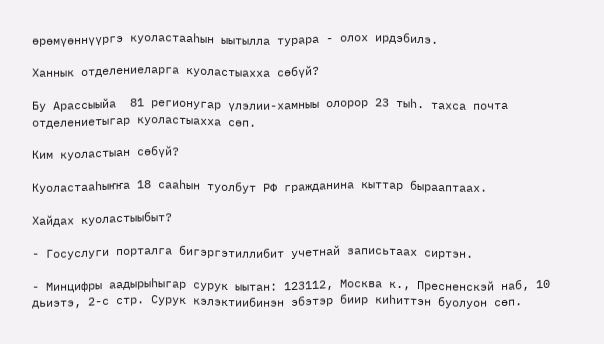өрөмүөннүүргэ куоластааһын ыытылла турара - олох ирдэбилэ.

Ханнык отделениеларга куоластыахха сөбүй?

Бу Арассыыйа  81 регионугар үлэлии-хамныы олорор 23 тыһ. тахса почта отделениетыгар куоластыахха сөп.

Ким куоластыан сөбүй?

Куоластааһыҥҥа 18 сааһын туолбут РФ гражданина кыттар бырааптаах.

Хайдах куоластыыбыт?

- Госуслуги порталга бигэргэтиллибит учетнай записьтаах сиртэн.

- Минцифры аадырыһыгар сурук ыытан: 123112, Москва к., Пресненскэй наб, 10 дьиэтэ, 2-с стр. Сурук кэлэктиибинэн эбэтэр биир киһиттэн буолуон сөп.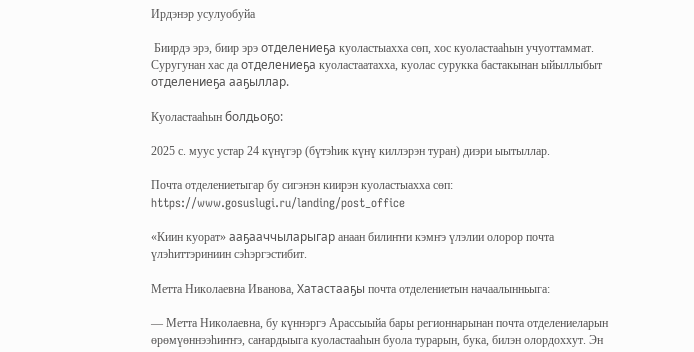Ирдэнэр усулуобуйа

 Биирдэ эрэ, биир эрэ отделениеҕа куоластыахха сөп, хос куоластааһын учуоттаммат. Суругунан хас да отделениеҕа куоластаатахха, куолас сурукка бастакынан ыйыллыбыт отделениеҕа ааҕыллар.

Куоластааһын болдьоҕо:

2025 с. муус устар 24 күнүгэр (бүтэһик күнү киллэрэн туран) диэри ыытыллар.

Почта отделениетыгар бу сигэнэн киирэн куоластыахха сөп: https://www.gosuslugi.ru/landing/post_office

«Киин куорат» ааҕааччыларыгар анаан билиҥҥи кэмҥэ үлэлии олорор почта үлэһиттэриниин сэһэргэстибит.

Метта Николаевна Иванова, Хатастааҕы почта отделениетын начаалынньыга:

— Метта Николаевна, бу күннэргэ Арассыыйа бары регионнарынан почта отделениеларын өрөмүөннээһиҥҥэ, саҥардыыга куоластааһын буола турарын, бука, билэн олордоххут. Эн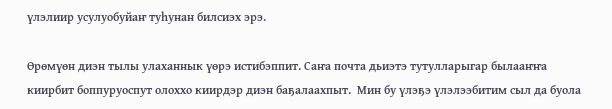үлэлиир усулуобуйаҥ туһунан билсиэх эрэ.

Өрөмүөн диэн тылы улаханнык үөрэ истибэппит. Саҥа почта дьиэтэ тутулларыгар былааҥҥа киирбит боппуруоспут олоххо киирдэр диэн баҕалаахпыт.  Мин бу үлэҕэ үлэлээбитим сыл да буола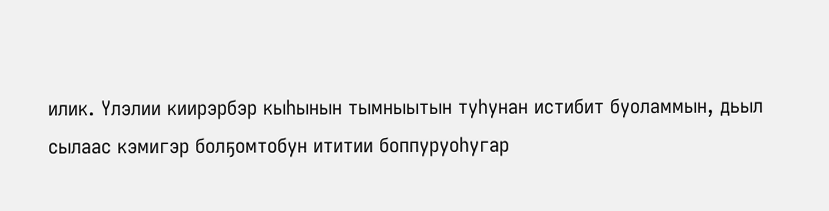илик. Үлэлии киирэрбэр кыһынын тымныытын туһунан истибит буоламмын, дьыл сылаас кэмигэр болҕомтобун ититии боппуруоһугар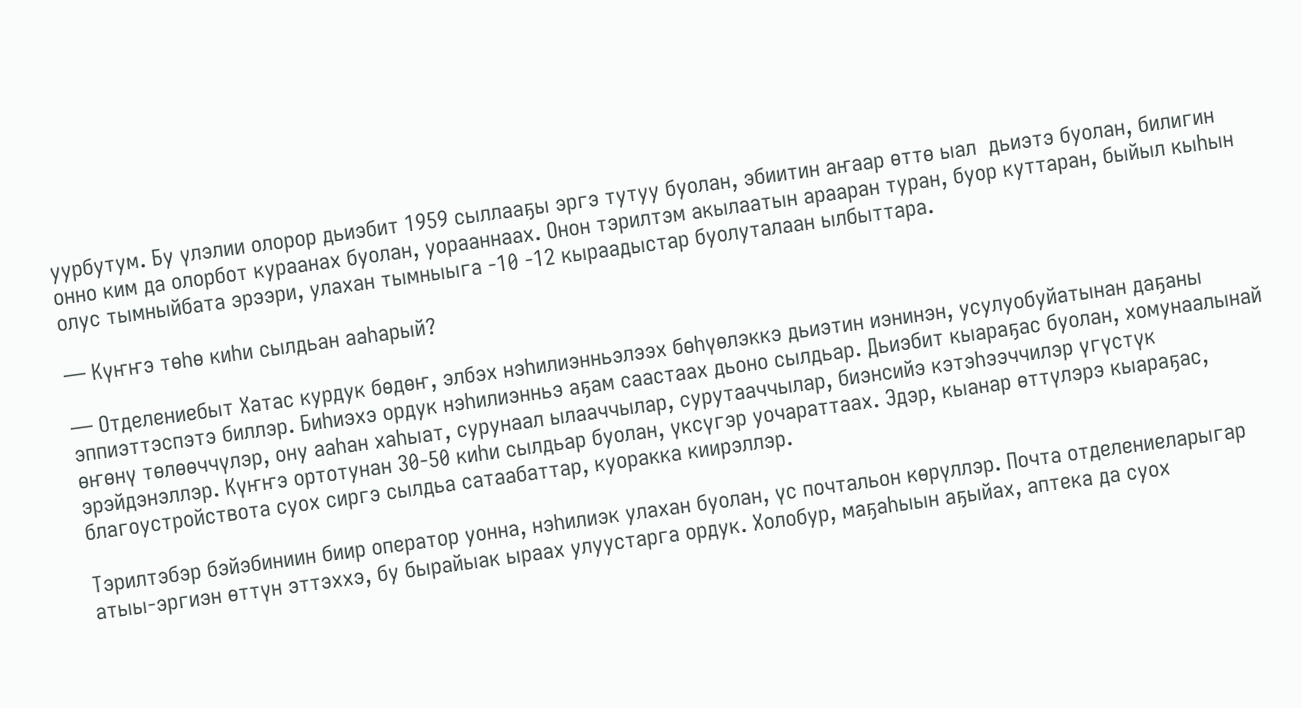уурбутум. Бу үлэлии олорор дьиэбит 1959 сыллааҕы эргэ тутуу буолан, эбиитин аҥаар өттө ыал  дьиэтэ буолан, билигин онно ким да олорбот кураанах буолан, уорааннаах. Онон тэрилтэм акылаатын арааран туран, буор куттаран, быйыл кыһын олус тымныйбата эрээри, улахан тымныыга -10 -12 кыраадыстар буолуталаан ылбыттара.

— Күҥҥэ төһө киһи сылдьан ааһарый?

— Отделениебыт Хатас курдук бөдөҥ, элбэх нэһилиэнньэлээх бөһүөлэккэ дьиэтин иэнинэн, усулуобуйатынан даҕаны эппиэттэспэтэ биллэр. Биһиэхэ ордук нэһилиэнньэ аҕам саастаах дьоно сылдьар. Дьиэбит кыараҕас буолан, хомунаалынай өҥөнү төлөөччүлэр, ону ааһан хаһыат, сурунаал ылааччылар, сурутааччылар, биэнсийэ кэтэһээччилэр үгүстүк эрэйдэнэллэр. Күҥҥэ ортотунан 30-50 киһи сылдьар буолан, үксүгэр уочараттаах. Эдэр, кыанар өттүлэрэ кыараҕас, благоустройствота суох сиргэ сылдьа сатаабаттар, куоракка киирэллэр.

Тэрилтэбэр бэйэбиниин биир оператор уонна, нэһилиэк улахан буолан, үс почтальон көрүллэр. Почта отделениеларыгар атыы-эргиэн өттүн эттэххэ, бу бырайыак ыраах улуустарга ордук. Холобур, маҕаһыын аҕыйах, аптека да суох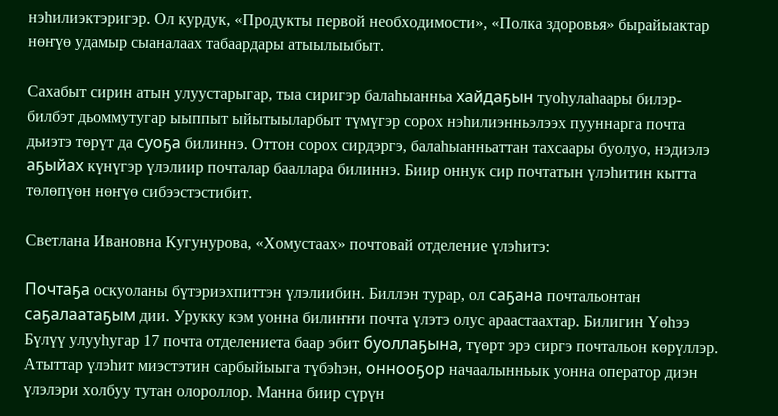нэһилиэктэригэр. Ол курдук, «Продукты первой необходимости», «Полка здоровья» бырайыактар нөҥүө удамыр сыаналаах табаардары атыылыыбыт.

Сахабыт сирин атын улуустарыгар, тыа сиригэр балаһыанньа хайдаҕын туоһулаһаары билэр-билбэт дьоммутугар ыыппыт ыйытыыларбыт түмүгэр сорох нэһилиэнньэлээх пууннарга почта дьиэтэ төрүт да суоҕа билиннэ. Оттон сорох сирдэргэ, балаһыанньаттан тахсаары буолуо, нэдиэлэ аҕыйах күнүгэр үлэлиир почталар бааллара билиннэ. Биир оннук сир почтатын үлэһитин кытта төлөпүөн нөҥүө сибээстэстибит.

Светлана Ивановна Кугунурова, «Хомустаах» почтовай отделение үлэһитэ:

Почтаҕа оскуоланы бүтэриэхпиттэн үлэлиибин. Биллэн турар, ол саҕана почтальонтан саҕалаатаҕым дии. Урукку кэм уонна билиҥҥи почта үлэтэ олус араастаахтар. Билигин Үөһээ Бүлүү улууһугар 17 почта отделениета баар эбит буоллаҕына, түөрт эрэ сиргэ почтальон көрүллэр. Атыттар үлэһит миэстэтин сарбыйыыга түбэһэн, оннооҕор начаалынньык уонна оператор диэн үлэлэри холбуу тутан олороллор. Манна биир сүрүн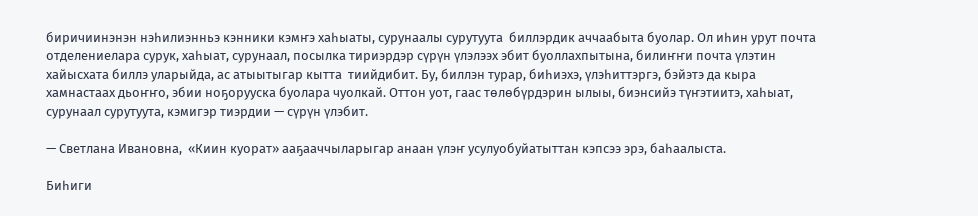биричиинэнэн нэһилиэнньэ кэнники кэмҥэ хаһыаты, сурунаалы сурутуута  биллэрдик аччаабыта буолар. Ол иһин урут почта отделениелара сурук, хаһыат, сурунаал, посылка тириэрдэр сүрүн үлэлээх эбит буоллахпытына, билиҥҥи почта үлэтин хайысхата биллэ уларыйда, ас атыытыгар кытта  тиийдибит. Бу, биллэн турар, биһиэхэ, үлэһиттэргэ, бэйэтэ да кыра хамнастаах дьоҥҥо, эбии ноҕорууска буолара чуолкай. Оттон уот, гаас төлөбүрдэрин ылыы, биэнсийэ түҥэтиитэ, хаһыат, сурунаал сурутуута, кэмигэр тиэрдии — сүрүн үлэбит.

— Светлана Ивановна,  «Киин куорат» ааҕааччыларыгар анаан үлэҥ усулуобуйатыттан кэпсээ эрэ, баһаалыста.

Биһиги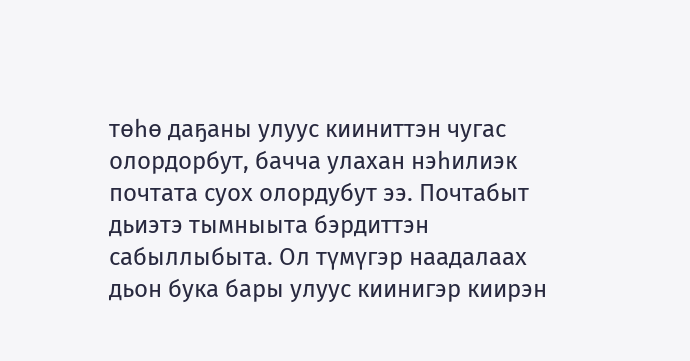төһө даҕаны улуус кииниттэн чугас олордорбут, бачча улахан нэһилиэк почтата суох олордубут ээ. Почтабыт дьиэтэ тымныыта бэрдиттэн сабыллыбыта. Ол түмүгэр наадалаах дьон бука бары улуус киинигэр киирэн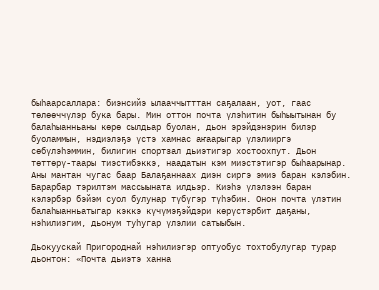быһаарсаллара: биэнсийэ ылааччытттан саҕалаан, уот, гаас төлөөччүлэр бука бары. Мин оттон почта үлэһитин быһыытынан бу балаһыанньаны көрө сылдьар буолан, дьон эрэйдэнэрин билэр буоламмын, нэдиэлэҕэ үстэ хамнас аҥаарыгар үлэлииргэ сөбүлэһэммин, билигин спортзал дьиэтигэр хостоохпут. Дьон төттөрү-таары тиэстибэккэ, наадатын кэм миэстэтигэр быһаарынар. Аны мантан чугас баар Балаҕаннаах диэн сиргэ эмиэ баран кэлэбин. Барарбар тэрилтэм массыыната илдьэр. Киэһэ үлэлээн баран кэлэрбэр бэйэм суол булунар түбүгэр түһэбин. Онон почта үлэтин балаһыанньатыгар кэккэ күчүмэҕэйдэри көрүстэрбит даҕаны, нэһилиэгим, дьонум туһугар үлэлии сатыыбын.

Дьокуускай Пригороднай нэһилиэгэр оптуобус тохтобулугар турар дьонтон: «Почта дьиэтэ ханна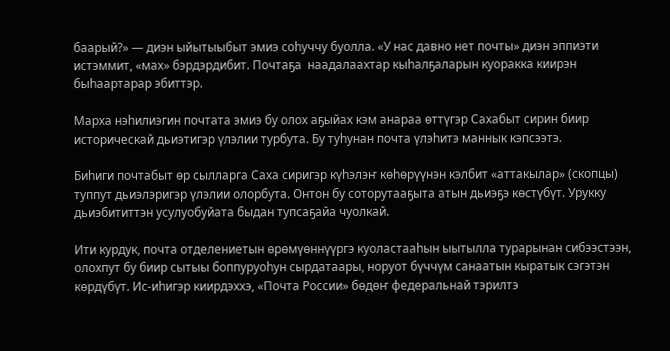баарый?» — диэн ыйытыыбыт эмиэ соһуччу буолла. «У нас давно нет почты» диэн эппиэти истэммит, «мах» бэрдэрдибит. Почтаҕа  наадалаахтар кыһалҕаларын куоракка киирэн быһаартарар эбиттэр.

Марха нэһилиэгин почтата эмиэ бу олох аҕыйах кэм анараа өттүгэр Сахабыт сирин биир историческай дьиэтигэр үлэлии турбута. Бу туһунан почта үлэһитэ маннык кэпсээтэ.

Биһиги почтабыт өр сылларга Саха сиригэр күһэлэҥ көһөрүүнэн кэлбит «аттакылар» (скопцы) туппут дьиэлэригэр үлэлии олорбута. Онтон бу соторутааҕыта атын дьиэҕэ көстүбүт. Урукку дьиэбититтэн усулуобуйата быдан тупсаҕайа чуолкай.

Ити курдук, почта отделениетын өрөмүөннүүргэ куоластааһын ыытылла турарынан сибээстээн, олохпут бу биир сытыы боппуруоһун сырдатаары, норуот бүччүм санаатын кыратык сэгэтэн көрдүбүт. Ис-иһигэр киирдэххэ, «Почта России» бөдөҥ федеральнай тэрилтэ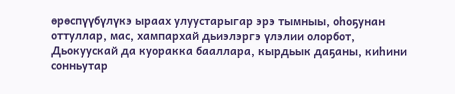өрөспүүбүлүкэ ыраах улуустарыгар эрэ тымныы, оһоҕунан оттуллар, мас, хампархай дьиэлэргэ үлэлии олорбот, Дьокуускай да куоракка бааллара, кырдьык даҕаны, киһини сонньутар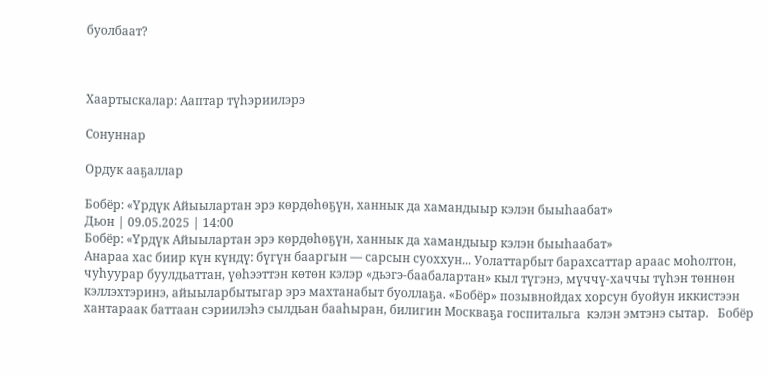буолбаат?



Хаартыскалар: Ааптар түһэриилэрэ

Сонуннар

Ордук ааҕаллар

Бобёр: «Үрдүк Айыылартан эрэ көрдөһөҕүн, ханнык да хамандыыр кэлэн быыһаабат»
Дьон | 09.05.2025 | 14:00
Бобёр: «Үрдүк Айыылартан эрэ көрдөһөҕүн, ханнык да хамандыыр кэлэн быыһаабат»
Анараа хас биир күн күндү: бүгүн бааргын — сарсын суоххун... Уолаттарбыт барахсаттар араас моһолтон, чуһуурар буулдьаттан, үөһээттэн көтөн кэлэр «дьэгэ-баабалартан» кыл түгэнэ, мүччү-хаччы түһэн төннөн кэллэхтэринэ, айыыларбытыгар эрэ махтанабыт буоллаҕа. «Бобёр» позывнойдах хорсун буойун иккистээн хантараак баттаан сэриилэһэ сылдьан бааһыран, билигин Москваҕа госпитальга  кэлэн эмтэнэ сытар.   Бобёр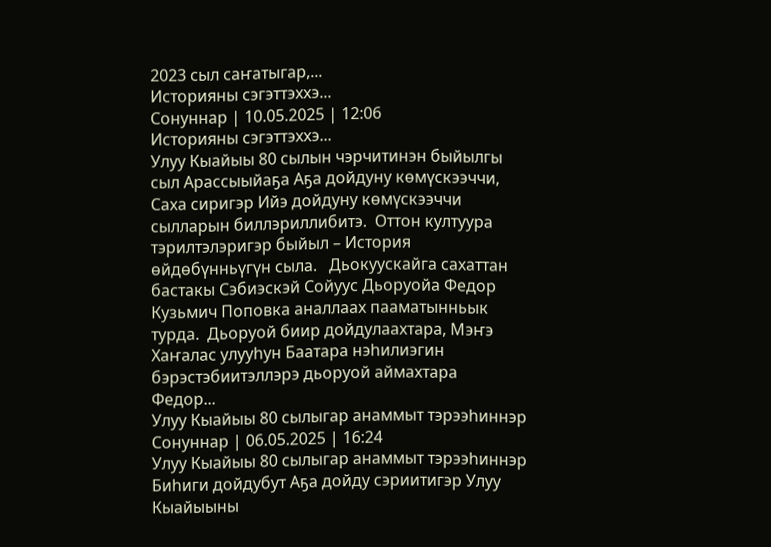2023 сыл саҥатыгар,...
Историяны сэгэттэххэ...
Сонуннар | 10.05.2025 | 12:06
Историяны сэгэттэххэ...
Улуу Кыайыы 80 сылын чэрчитинэн быйылгы сыл Арассыыйаҕа Аҕа дойдуну көмүскээччи, Саха сиригэр Ийэ дойдуну көмүскээччи сылларын биллэриллибитэ.  Оттон култуура  тэрилтэлэригэр быйыл – История өйдөбүнньүгүн сыла.   Дьокуускайга сахаттан бастакы Сэбиэскэй Сойуус Дьоруойа Федор Кузьмич Поповка аналлаах пааматынньык турда.  Дьоруой биир дойдулаахтара, Мэҥэ Хаҥалас улууһун Баатара нэһилиэгин бэрэстэбиитэллэрэ дьоруой аймахтара  Федор...
Улуу Кыайыы 80 сылыгар анаммыт тэрээһиннэр
Сонуннар | 06.05.2025 | 16:24
Улуу Кыайыы 80 сылыгар анаммыт тэрээһиннэр
Биһиги дойдубут Аҕа дойду сэриитигэр Улуу Кыайыыны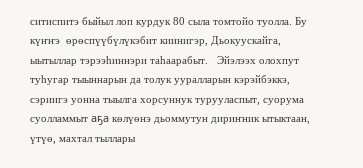ситиспитэ быйыл лоп курдук 80 сыла томтойо туолла. Бу күҥҥэ  өрөспүүбүлүкэбит киинигэр, Дьокуускайга, ыытыллар тэрээһиннэри таһаарабыт.   Эйэлээх олохпут туһугар тыыннарын да толук ууралларын кэрэйбэккэ, сэриигэ уонна тыылга хорсуннук турууласпыт, суорума суолламмыт аҕа көлүөнэ дьоммутун дириҥник ытыктаан, үтүө, махтал тыллары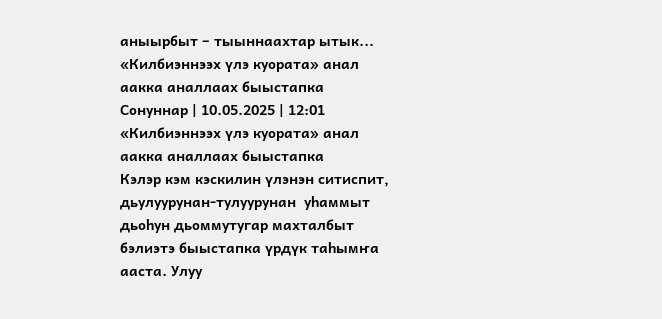аныырбыт – тыыннаахтар ытык...
«Килбиэннээх үлэ куората» анал аакка аналлаах быыстапка
Сонуннар | 10.05.2025 | 12:01
«Килбиэннээх үлэ куората» анал аакка аналлаах быыстапка
Кэлэр кэм кэскилин үлэнэн ситиспит, дьулуурунан-тулуурунан  уһаммыт дьоһун дьоммутугар махталбыт бэлиэтэ быыстапка үрдүк таһымҥа ааста. Улуу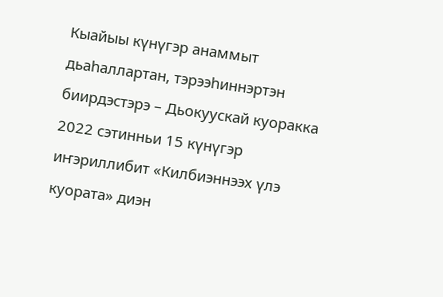Кыайыы күнүгэр анаммыт дьаһаллартан, тэрээһиннэртэн биирдэстэрэ – Дьокуускай куоракка 2022 сэтинньи 15 күнүгэр иҥэриллибит «Килбиэннээх үлэ куората» диэн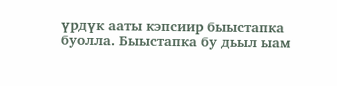үрдүк ааты кэпсиир быыстапка буолла. Быыстапка бу дьыл ыам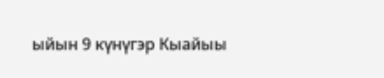ыйын 9 күнүгэр Кыайыы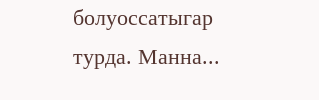болуоссатыгар турда. Манна...